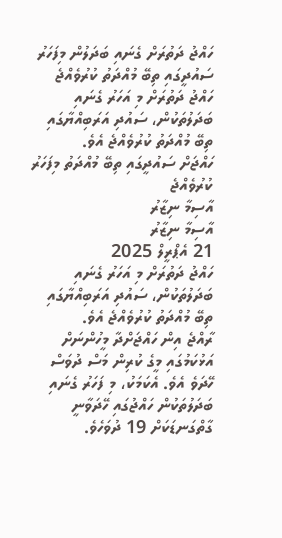ހައްޖު ދަތުރަށް ގެނައި ބަދަލުން މިފަހަރު ސައުދީގައި ތިބޭ މުއްދަތު ކުރުވެއްޖެ
ހައްޖު ދަތުރަށް މި އަހަރު ގެނައި ބަދަލުތަކުން، ސައުދި އަރަބިއްޔާގައި ތިބޭ މުއްދަތު ކުރުވެއްޖެ އެވެ.
ހައްޖަށް ސައުދީގައި ތިބޭ މުއްދަތު މިފަހަރު ކުރުވެއްޖެ
އާސިމާ ނިޒާރު
އާސިމާ ނިޒާރު
21 އެޕްރީލް 2025
ހައްޖު ދަތުރަށް މި އަހަރު ގެނައި ބަދަލުތަކުން، ސައުދި އަރަބިއްޔާގައި ތިބޭ މުއްދަތު ކުރުވެއްޖެ އެވެ.
ރާއްޖެ އިން ހައްޖަށްދާ މީހުންނަށް އަޅުކަމުގައި މީގެ ކުރިން މަސް ދުވަސް ހޭދަވެ އެވެ. އެކަމަކު، މި ފަހަރު ގެނައި ބަދަލުތަކުން ހައްޖުގައި ހޭދަވާނީ ގާތްގަނޑަކަށް 19 ދުވަހެވެ.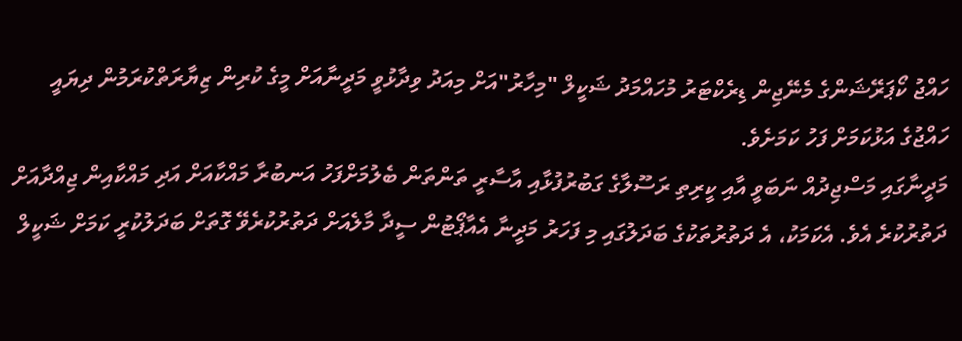ހައްޖު ކޯޕަރޭޝަންގެ މެނޭޖިން ޑިރެކްޓަރު މުހައްމަދު ޝަކީލް "މިހާރު"އަށް މިއަދު ވިދާޅުވީ މަދީނާއަށް މީގެ ކުރިން ޒިޔާރަތްކުރަމުން ދިޔައީ ހައްޖުގެ އަޅުކަމަށް ފަހު ކަމަށެވެ.
މަދީނާގައި މަސްޖިދުއް ނަބަވީ އާއި ކީރިތި ރަސޫލާގެ ގަބުރުފުޅާއި އާސާރީ ތަންތަން ބެލުމަށްފަހު އަނބުރާ މައްކާއަށް އަދި މައްކާއިން ޖިއްދާއަށް ދަތުރުކުރެ އެވެ. އެކަމަކު، އެ ދަތުރުތަކުގެ ބަދަލުގައި މި ފަހަރު މަދީނާ އެއާޕޯޓުން ސީދާ މާލެއަށް ދަތުރުކުރެވޭ ގޮތަށް ބަދަލުކުރީ ކަމަށް ޝަކީލް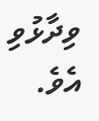ވިދާޅުވި އެވެ.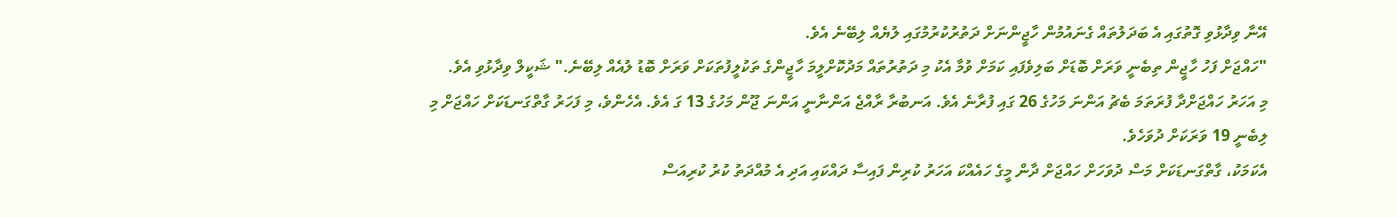އޭނާ ވިދާޅުވި ގޮތުގައި އެ ބަދަލުތައް ގެނައުމުން ހާޖީންނަށް ދަތުރުކުރުމުގައި ލުޔެއް ލިބޭނެ އެވެ.
"ހައްޖަށް ފަހު ހާޖީން ތިބެނީ ވަރަށް ބޮޑަށް ބަލިވެފައި ކަމަށް ވުމާ އެކު މި ދަތުރުތައް މަދުކޮށްލީމަ ހާޖީންގެ ތަކުލީފުތަކަށް ވަރަށް ބޮޑު ލުއެއް ލިބޭނެ." ޝަކީލް ވިދާޅުވި އެވެ.
މި އަހަރު ހައްޖަށްދާ ފުރަތަމަ ބެޗު އަންނަ މަހުގެ 26 ގައި ފުރާނެ އެވެ. އަނބުރާ ރާއްޖެ އަންނާނީ އަންނަ ޖޫން މަހުގެ 13 ގަ އެވެ. އެހެންވެ، މި ފަހަރު ގާތްގަނޑަކަށް ހައްޖަށް މި ލިބެނީ 19 ވަރަކަށް ދުވަހެވެ.
އެކަމަކު، ގާތްގަނޑަކަށް މަސް ދުވަހަށް ހައްޖަށް ދާން މީގެ ހައެއްކަ އަހަރު ކުރިން ފައިސާ ދައްކައި އަދި އެ މުއްދަތު ކުރު ކުރިއަސް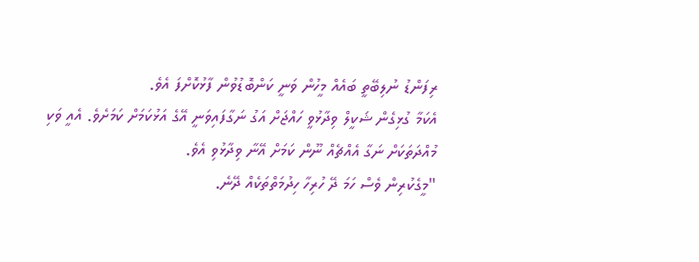ރިފަންޑު ނުލިބޭތީ ބައެއް މީހުން ވަނީ ކަންބޮޑުވުން ފާޅުކޮށްފަ އެވެ.
އެކަމާ ގުޅިގެން ޝަކީލް ވިދާޅުވީ ހައްޖަށް އަގު ނަގާފައިވަނީ އޭގެ އަޅުކަމަށް ކަމަށެވެ. އެއީ ވަކި މުއްދަތަކަށް ނަގާ އެއްޗެއް ނޫން ކަމަށް އޭނާ ވިދާޅުވި އެވެ.
"މީގެކުރިން ވެސް ހަމަ ދޭ ހުރިހާ ހިދުމަތްތަކެއް ދޭނެ.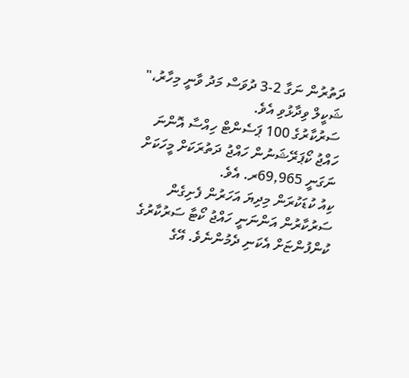ދަތުރުން ނަގާ 2-3 ދުވަސް މަދު ވާނީ މިހާރު،" ޝަކީލް ވިދާޅުވި އެވެ.
ސަރުކާރުގެ 100 ޕަސެންޓް ހިއްސާ އޮންނަ ހައްޖު ކޯޕަރޭޝަނުން ހައްޖު ދަތުރަކަށް މީހަކަށް ނަގަނީ 69,965ރ. އެވެ.
ކިއު ކުޑަކުރަން މިދިޔަ އަހަރުން ފެށިގެން ސަރުކާރުން އަންނަނީ ހައްޖު ކޯޓާ ސަރުކާރުގެ ކުންފުންޏަށް އެކަނި ދެމުންނެވެ. އޭގެ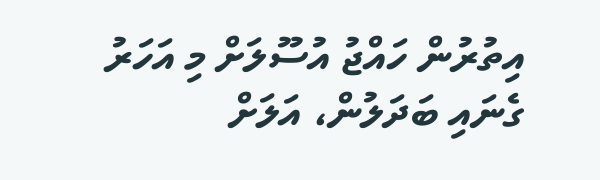އިތުރުން ހައްޖު އުސޫލަށް މި އަހަރު ގެނައި ބަދަލުން، އަލަށް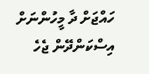ހައްޖަށް ދާ މީހުންނަށް އިސްކަންދޭން ޖެހެ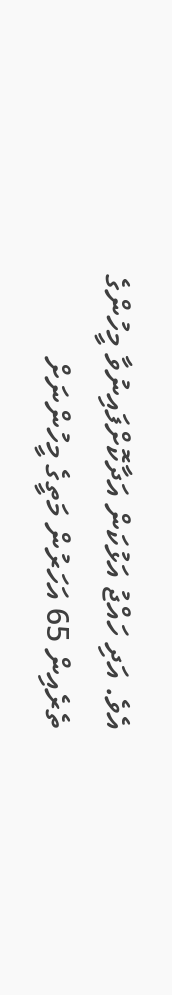އެވެ. އަދި ހައްޖު އަޅުކަން އަދާކޮށްފައިނުވާ މީހުންގެ ތެރެއިން 65 އަހަރުން މަތީގެ މީހުންނަށް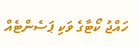ހައްޖު ކޯޓާގެ ވަކި ޕަސެންޓެއް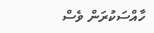ހާއްސަކުރަން ވެސް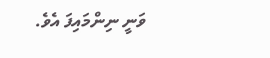ވަނީ ނިންމައިފަ އެވެ.